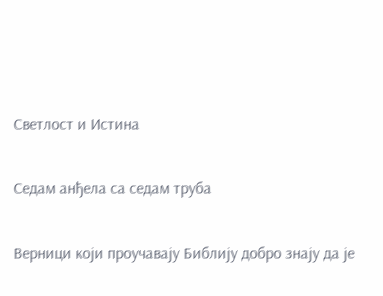Светлост и Истина

Седам анђела са седам труба

Верници који проучавају Библију добро знају да је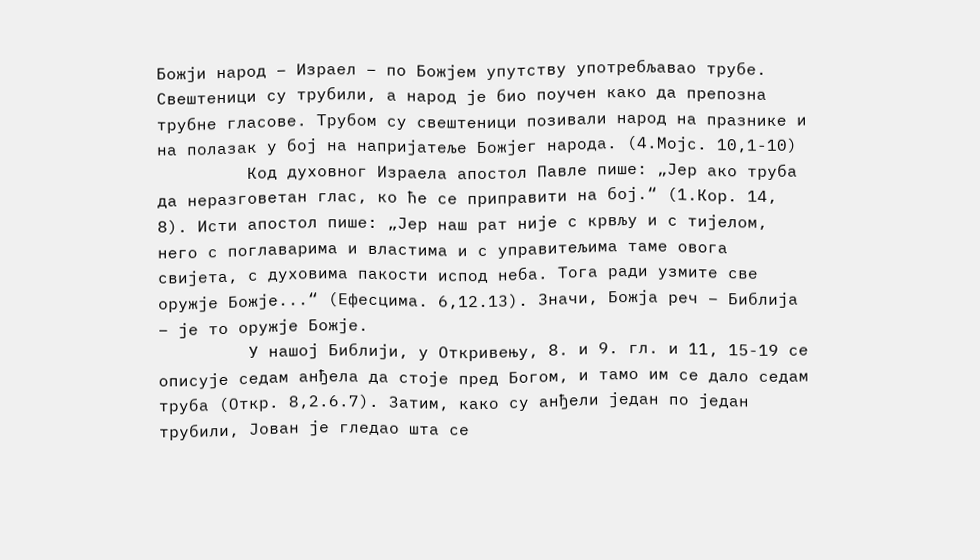Божји народ – Израел – по Божјем упутству употребљавао трубе. Свештеници су трубили, а народ је био поучен како да препозна трубне гласове. Трубом су свештеници позивали народ на празнике и на полазак у бој на напријатеље Божјег народа. (4.Мојс. 10,1-10)
         Код духовног Израела апостол Павле пише: „Јер ако труба да неразговетан глас, ко ће се приправити на бој.“ (1.Кор. 14, 8). Исти апостол пише: „Јер наш рат није с крвљу и с тијелом, него с поглаварима и властима и с управитељима таме овога свијета, с духовима пакости испод неба. Тога ради узмите све оружје Божје...“ (Ефесцима. 6,12.13). Значи, Божја реч – Библија – је то оружје Божје.
         У нашој Библији, у Откривењу, 8. и 9. гл. и 11, 15-19 се описује седам анђела да стоје пред Богом, и тамо им се дало седам труба (Откр. 8,2.6.7). Затим, како су анђели један по један трубили, Јован је гледао шта се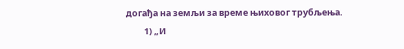догађа на земљи за време њиховог трубљења.
         1) „И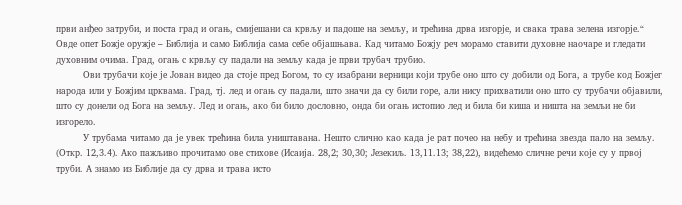први анђео затруби, и поста град и огањ, смијешани са крвљу и падоше на земљу, и трећина дрва изгорје, и свака трава зелена изгорје.“ Овде опет Божје оружје – Библија и само Библија сама себе објашњава. Кад читамо Божју реч морамо ставити духовне наочаре и гледати духовним очима. Град, огањ с крвљу су падали на земљу када је први трубач трубио.
         Ови трубачи које је Јован видео да стоје пред Богом, то су изабрани верници који трубе оно што су добили од Бога, а трубе код Божјег народа или у Божјим црквама. Град, тј. лед и огањ су падали, што значи да су били горе, али нису прихватили оно што су трубачи објавили, што су донели од Бога на земљу. Лед и огањ, ако би било дословно, онда би огањ истопио лед и била би киша и ништа на земљи не би изгорело.
         У трубама читамо да је увек трећина била уништавана. Нешто слично као када је рат почео на небу и трећина звезда пало на земљу. (Откр. 12,3.4). Ако пажљиво прочитамо ове стихове (Исаија. 28,2; 30,30; Језекиљ. 13,11.13; 38,22), видећемо сличне речи које су у првој труби. А знамо из Библије да су дрва и трава исто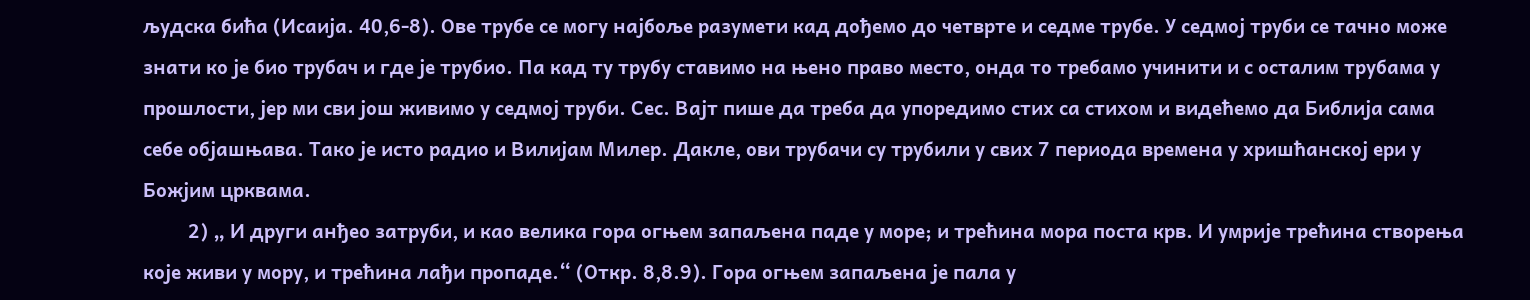људска бића (Исаија. 40,6-8). Ове трубе се могу најбоље разумети кад дођемо до четврте и седме трубе. У седмој труби се тачно може знати ко је био трубач и где је трубио. Па кад ту трубу ставимо на њено право место, онда то требамо учинити и с осталим трубама у прошлости, јер ми сви још живимо у седмој труби. Сес. Вајт пише да треба да упоредимо стих са стихом и видећемо да Библија сама себе објашњава. Тако је исто радио и Вилијам Милер. Дакле, ови трубачи су трубили у свих 7 периода времена у хришћанској ери у Божјим црквама.
         2) „ И други анђео затруби, и као велика гора огњем запаљена паде у море; и трећина мора поста крв. И умрије трећина створења које живи у мору, и трећина лађи пропаде.“ (Откр. 8,8.9). Гора огњем запаљена је пала у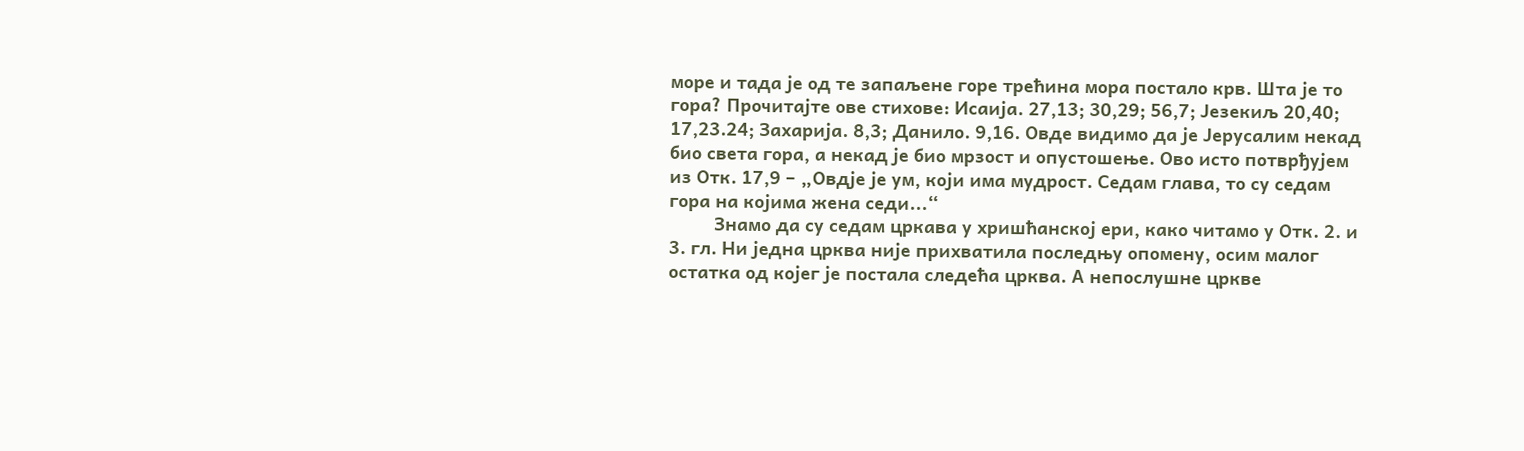море и тада је од те запаљене горе трећина мора постало крв. Шта је то гора? Прочитајте ове стихове: Исаија. 27,13; 30,29; 56,7; Језекиљ 20,40; 17,23.24; Захарија. 8,3; Данило. 9,16. Овде видимо да је Јерусалим некад био света гора, а некад је био мрзост и опустошење. Ово исто потврђујем из Отк. 17,9 – „Овдје је ум, који има мудрост. Седам глава, то су седам гора на којима жена седи...“
         Знамо да су седам цркава у хришћанској ери, како читамо у Отк. 2. и 3. гл. Ни једна црква није прихватила последњу опомену, осим малог остатка од којег је постала следећа црква. А непослушне цркве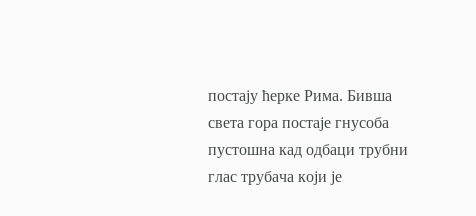постају ћерке Рима. Бивша света гора постаје гнусоба пустошна кад одбаци трубни глас трубача који је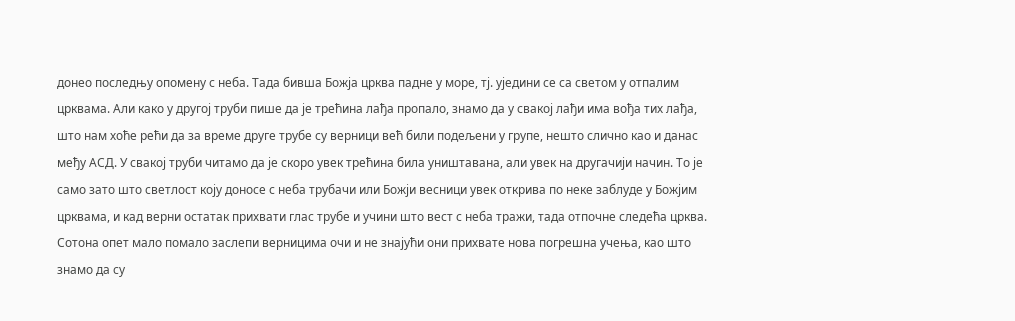донео последњу опомену с неба. Тада бивша Божја црква падне у море, тј. уједини се са светом у отпалим црквама. Али како у другој труби пише да је трећина лађа пропало, знамо да у свакој лађи има вођа тих лађа, што нам хоће рећи да за време друге трубе су верници већ били подељени у групе, нешто слично као и данас међу АСД. У свакој труби читамо да је скоро увек трећина била уништавана, али увек на другачији начин. То је само зато што светлост коју доносе с неба трубачи или Божји весници увек открива по неке заблуде у Божјим црквама, и кад верни остатак прихвати глас трубе и учини што вест с неба тражи, тада отпочне следећа црква. Сотона опет мало помало заслепи верницима очи и не знајући они прихвате нова погрешна учења, као што знамо да су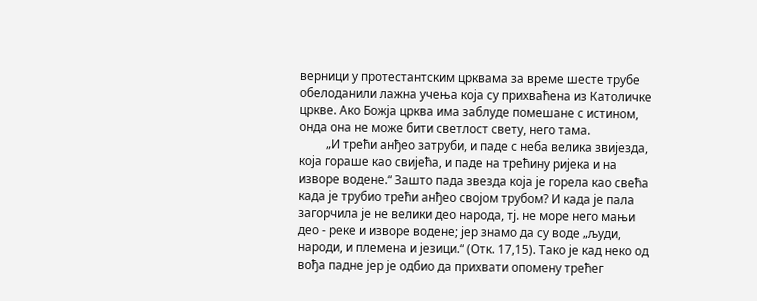верници у протестантским црквама за време шесте трубе обелоданили лажна учења која су прихваћена из Католичке цркве. Ако Божја црква има заблуде помешане с истином, онда она не може бити светлост свету, него тама.
         „И трећи анђео затруби, и паде с неба велика звијезда, која гораше као свијећа, и паде на трећину ријека и на изворе водене.“ Зашто пада звезда која је горела као свећа када је трубио трећи анђео својом трубом? И када је пала загорчила је не велики део народа, тј. не море него мањи део - реке и изворе водене; јер знамо да су воде „људи, народи, и племена и језици.“ (Отк. 17,15). Тако је кад неко од вођа падне јер је одбио да прихвати опомену трећег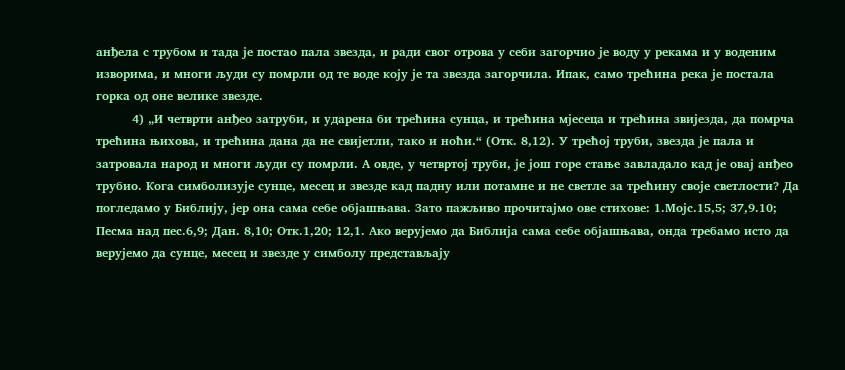анђела с трубом и тада је постао пала звезда, и ради свог отрова у себи загорчио је воду у рекама и у воденим изворима, и многи људи су помрли од те воде коју је та звезда загорчила. Ипак, само трећина река је постала горка од оне велике звезде.
         4) „И четврти анђео затруби, и ударена би трећина сунца, и трећина мјесеца и трећина звијезда, да помрча трећина њихова, и трећина дана да не свијетли, тако и ноћи.“ (Отк. 8,12). У трећој труби, звезда је пала и затровала народ и многи људи су помрли. А овде, у четвртој труби, је још горе стање завладало кад је овај анђео трубио. Кога симболизује сунце, месец и звезде кад падну или потамне и не светле за трећину своје светлости? Да погледамо у Библију, јер она сама себе објашњава. Зато пажљиво прочитајмо ове стихове: 1.Мојс.15,5; 37,9.10; Песма над пес.6,9; Дан. 8,10; Отк.1,20; 12,1. Ако верујемо да Библија сама себе објашњава, онда требамо исто да верујемо да сунце, месец и звезде у симболу представљају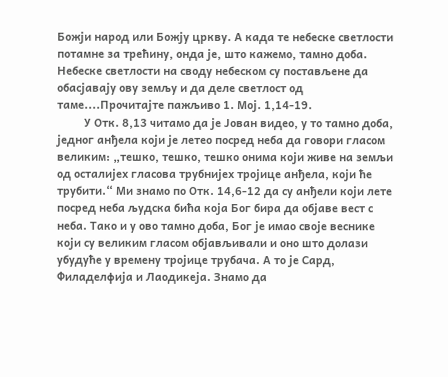Божји народ или Божју цркву. А када те небеске светлости потамне за трећину, онда је, што кажемо, тамно доба. Небеске светлости на своду небеском су постављене да обасјавају ову земљу и да деле светлост од таме....Прочитајте пажљиво 1. Мој. 1,14-19.
         У Отк. 8,13 читамо да је Јован видео, у то тамно доба, једног анђела који је летео посред неба да говори гласом великим: „тешко, тешко, тешко онима који живе на земљи од осталијех гласова трубнијех тројице анђела, који ће трубити.“ Ми знамо по Отк. 14,6-12 да су анђели који лете посред неба људска бића која Бог бира да објаве вест с неба. Тако и у ово тамно доба, Бог је имао своје веснике који су великим гласом објављивали и оно што долази убудуће у времену тројице трубача. А то је Сард, Филаделфија и Лаодикеја. Знамо да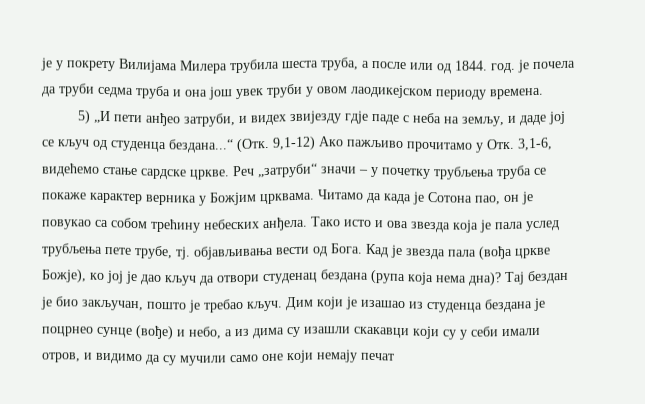је у покрету Вилијама Милера трубила шеста труба, а после или од 1844. год. је почела да труби седма труба и она још увек труби у овом лаодикејском периоду времена.
         5) „И пети анђео затруби, и видех звијезду гдје паде с неба на земљу, и даде јој се кључ од студенца бездана...“ (Отк. 9,1-12) Ако пажљиво прочитамо у Отк. 3,1-6, видећемо стање сардске цркве. Реч „затруби“ значи – у почетку трубљења труба се покаже карактер верника у Божјим црквама. Читамо да када је Сотона пао, он је повукао са собом трећину небеских анђела. Тако исто и ова звезда која је пала услед трубљења пете трубе, тј. објављивања вести од Бога. Кад је звезда пала (вођа цркве Божје), ко јој је дао кључ да отвори студенац бездана (рупа која нема дна)? Тај бездан је био закључан, пошто је требао кључ. Дим који је изашао из студенца бездана је поцрнео сунце (вође) и небо, а из дима су изашли скакавци који су у себи имали отров, и видимо да су мучили само оне који немају печат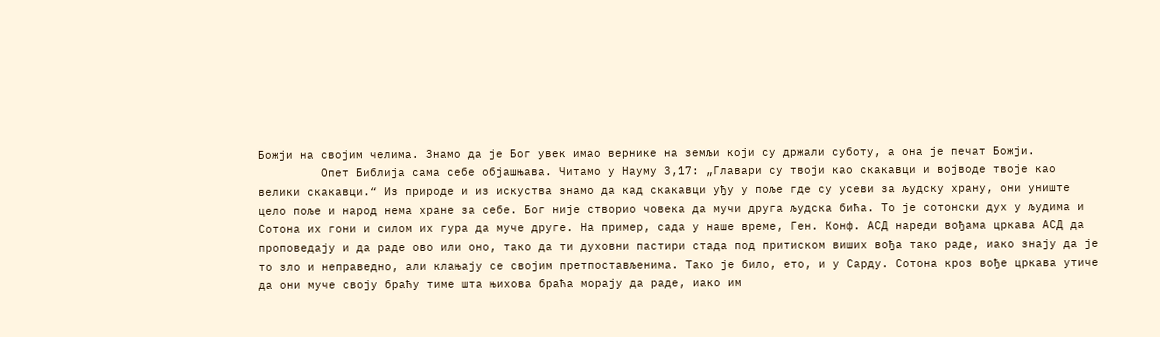Божји на својим челима. Знамо да је Бог увек имао вернике на земљи који су држали суботу, а она је печат Божји.
         Опет Библија сама себе објашњава. Читамо у Науму 3,17: „Главари су твоји као скакавци и војводе твоје као велики скакавци.“ Из природе и из искуства знамо да кад скакавци уђу у поље где су усеви за људску храну, они униште цело поље и народ нема хране за себе. Бог није створио човека да мучи друга људска бића. То је сотонски дух у људима и Сотона их гони и силом их гура да муче друге. На пример, сада у наше време, Ген. Конф. АСД нареди вођама цркава АСД да проповедају и да раде ово или оно, тако да ти духовни пастири стада под притиском виших вођа тако раде, иако знају да је то зло и неправедно, али клањају се својим претпостављенима. Тако је било, ето, и у Сарду. Сотона кроз вође цркава утиче да они муче своју браћу тиме шта њихова браћа морају да раде, иако им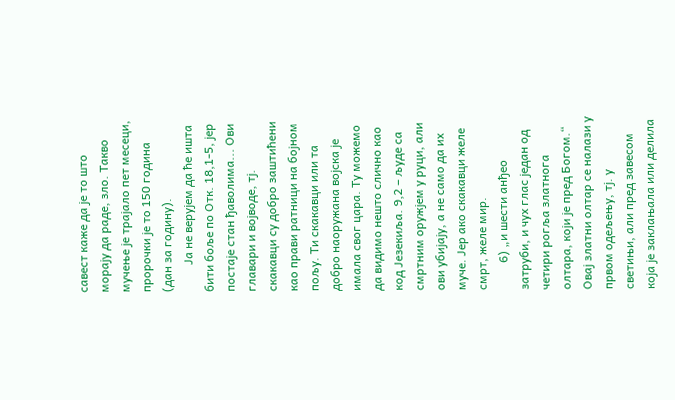савест каже да је то што морају да раде, зло. Такво мучење је трајало пет месеци, пророчки је то 150 година (дан за годину).
         Ја не верујем да ће ишта бити боље по Отк. 18,1-5, јер постаје стан ђаволима... Ови главари и војводе, тј. скакавци су добро заштићени као прави ратници на бојном пољу. Ти скакавци или та добро наоружана војска је имала свог цара. Ту можемо да видимо нешто слично као код Језекиља. 9,2 – људе са смртним оружјем у руци, али ови убијају, а не само да их муче. Јер ако скакавци желе смрт, желе мир.
         6) „и шести анђео затруби, и чух глас један од четири рогља златнога олтара, који је пред Богом.“ Овај златни олтар се налази у првом одељењу, тј. у светињи, али пред завесом која је заклањала или делила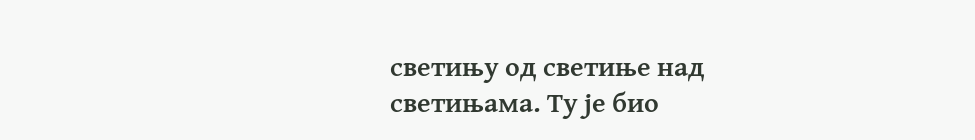светињу од светиње над светињама. Ту је био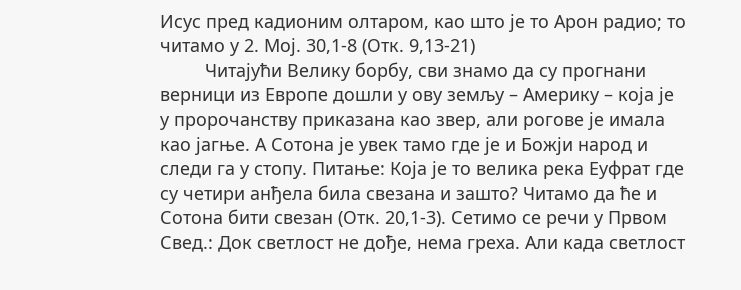Исус пред кадионим олтаром, као што је то Арон радио; то читамо у 2. Мој. 30,1-8 (Отк. 9,13-21)
         Читајући Велику борбу, сви знамо да су прогнани верници из Европе дошли у ову земљу – Америку – која је у пророчанству приказана као звер, али рогове је имала као јагње. А Сотона је увек тамо где је и Божји народ и следи га у стопу. Питање: Која је то велика река Еуфрат где су четири анђела била свезана и зашто? Читамо да ће и Сотона бити свезан (Отк. 20,1-3). Сетимо се речи у Првом Свед.: Док светлост не дође, нема греха. Али када светлост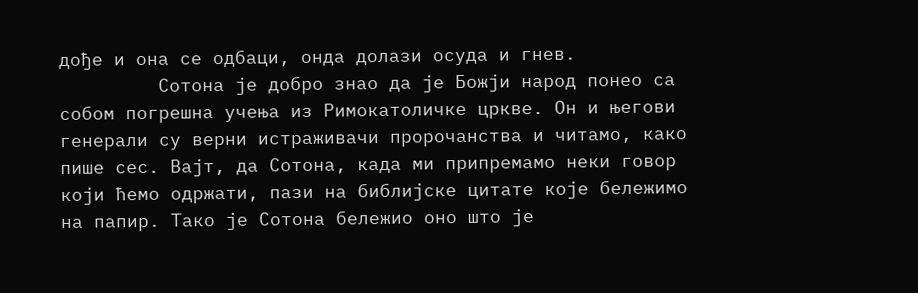дође и она се одбаци, онда долази осуда и гнев.
         Сотона је добро знао да је Божји народ понео са собом погрешна учења из Римокатоличке цркве. Он и његови генерали су верни истраживачи пророчанства и читамо, како пише сес. Вајт, да Сотона, када ми припремамо неки говор који ћемо одржати, пази на библијске цитате које бележимо на папир. Тако је Сотона бележио оно што је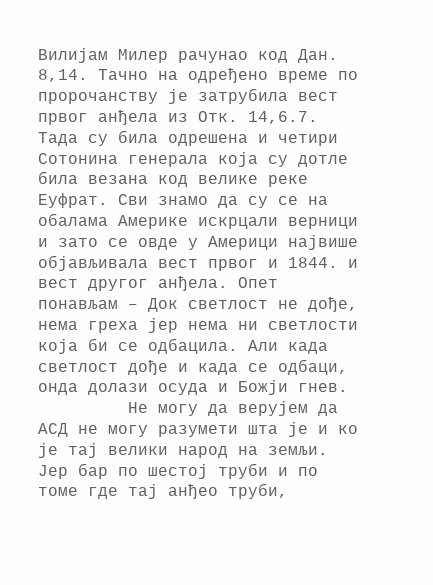Вилијам Милер рачунао код Дан. 8,14. Тачно на одређено време по пророчанству је затрубила вест првог анђела из Отк. 14,6.7. Тада су била одрешена и четири Сотонина генерала која су дотле била везана код велике реке Еуфрат. Сви знамо да су се на обалама Америке искрцали верници и зато се овде у Америци највише објављивала вест првог и 1844. и вест другог анђела. Опет понављам – Док светлост не дође, нема греха јер нема ни светлости која би се одбацила. Али када светлост дође и када се одбаци, онда долази осуда и Божји гнев.
         Не могу да верујем да АСД не могу разумети шта је и ко је тај велики народ на земљи. Јер бар по шестој труби и по томе где тај анђео труби,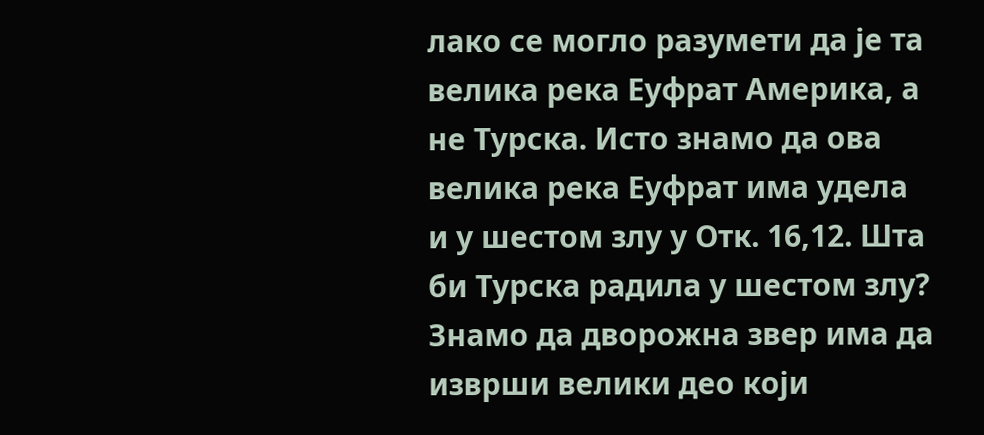лако се могло разумети да је та велика река Еуфрат Америка, а не Турска. Исто знамо да ова велика река Еуфрат има удела и у шестом злу у Отк. 16,12. Шта би Турска радила у шестом злу? Знамо да дворожна звер има да изврши велики део који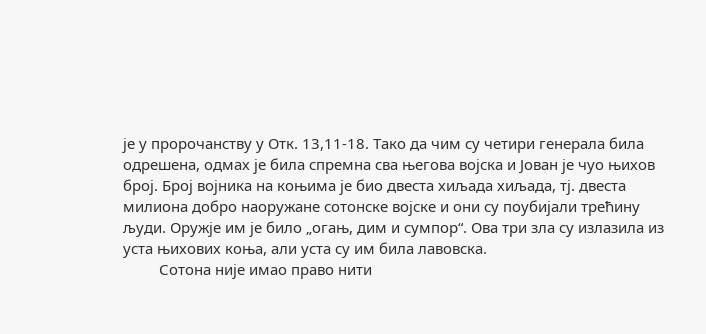је у пророчанству у Отк. 13,11-18. Тако да чим су четири генерала била одрешена, одмах је била спремна сва његова војска и Јован је чуо њихов број. Број војника на коњима је био двеста хиљада хиљада, тј. двеста милиона добро наоружане сотонске војске и они су поубијали трећину људи. Оружје им је било „огањ, дим и сумпор“. Ова три зла су излазила из уста њихових коња, али уста су им била лавовска.
         Сотона није имао право нити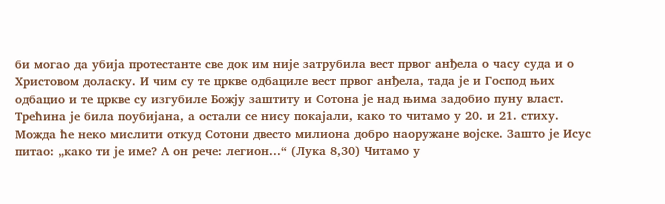би могао да убија протестанте све док им није затрубила вест првог анђела о часу суда и о Христовом доласку. И чим су те цркве одбациле вест првог анђела, тада је и Господ њих одбацио и те цркве су изгубиле Божју заштиту и Сотона је над њима задобио пуну власт. Трећина је била поубијана, а остали се нису покајали, како то читамо у 20. и 21. стиху. Можда ће неко мислити откуд Сотони двесто милиона добро наоружане војске. Зашто је Исус питао: „како ти је име? А он рече: легион...“ (Лука 8,30) Читамо у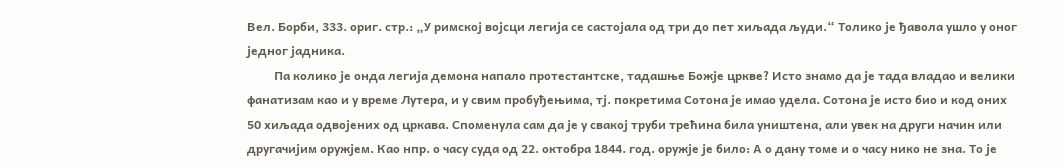Вел. Борби, 333. ориг. стр.: „У римској војсци легија се састојала од три до пет хиљада људи.“ Толико је ђавола ушло у оног једног јадника.
         Па колико је онда легија демона напало протестантске, тадашње Божје цркве? Исто знамо да је тада владао и велики фанатизам као и у време Лутера, и у свим пробуђењима, тј. покретима Сотона је имао удела. Сотона је исто био и код оних 50 хиљада одвојених од цркава. Споменула сам да је у свакој труби трећина била уништена, али увек на други начин или другачијим оружјем. Као нпр. о часу суда од 22. октобра 1844. год. оружје је било: А о дану томе и о часу нико не зна. То је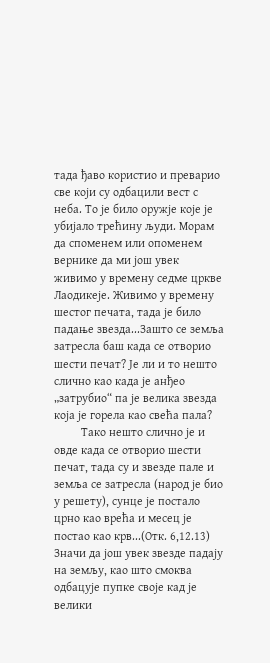тада ђаво користио и преварио све који су одбацили вест с неба. То је било оружје које је убијало трећину људи. Морам да споменем или опоменем вернике да ми још увек живимо у времену седме цркве Лаодикеје. Живимо у времену шестог печата, тада је било падање звезда...Зашто се земља затресла баш када се отворио шести печат? Је ли и то нешто слично као када је анђео „затрубио“ па је велика звезда која је горела као свећа пала?
         Тако нешто слично је и овде када се отворио шести печат, тада су и звезде пале и земља се затресла (народ је био у решету), сунце је постало црно као врећа и месец је постао као крв...(Отк. 6,12.13) Значи да још увек звезде падају на земљу, као што смоква одбацује пупке своје кад је велики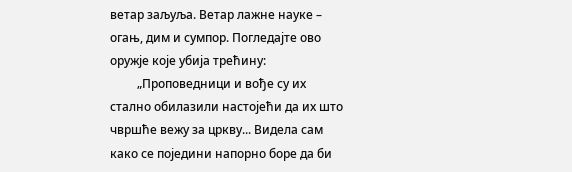ветар заљуља. Ветар лажне науке – огањ, дим и сумпор. Погледајте ово оружје које убија трећину:
         „Проповедници и вође су их стално обилазили настојећи да их што чвршће вежу за цркву... Видела сам како се поједини напорно боре да би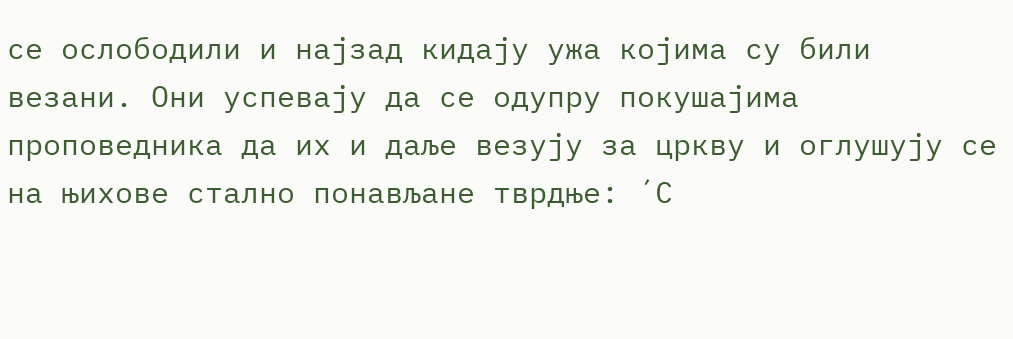се ослободили и најзад кидају ужа којима су били везани. Они успевају да се одупру покушајима проповедника да их и даље везују за цркву и оглушују се на њихове стално понављане тврдње: ´С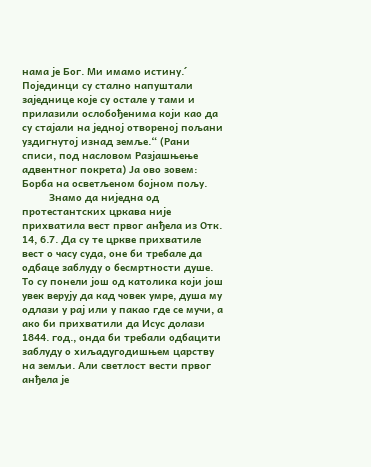нама је Бог. Ми имамо истину.´ Појединци су стално напуштали заједнице које су остале у тами и прилазили ослобођенима који као да су стајали на једној отвореној пољани уздигнутој изнад земље.“ (Рани списи, под насловом Разјашњење адвентног покрета) Ја ово зовем: Борба на осветљеном бојном пољу.
         Знамо да ниједна од протестантских цркава није прихватила вест првог анђела из Отк. 14, 6.7. Да су те цркве прихватиле вест о часу суда, оне би требале да одбаце заблуду о бесмртности душе. То су понели још од католика који још увек верују да кад човек умре, душа му одлази у рај или у пакао где се мучи, а ако би прихватили да Исус долази 1844. год., онда би требали одбацити заблуду о хиљадугодишњем царству на земљи. Али светлост вести првог анђела је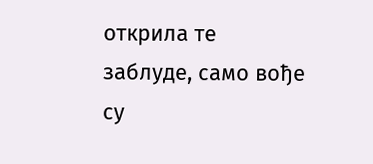открила те заблуде, само вође су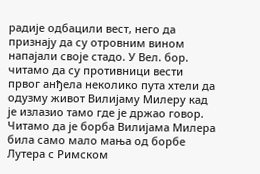радије одбацили вест, него да признају да су отровним вином напајали своје стадо. У Вел. бор. читамо да су противници вести првог анђела неколико пута хтели да одузму живот Вилијаму Милеру кад је излазио тамо где је држао говор. Читамо да је борба Вилијама Милера била само мало мања од борбе Лутера с Римском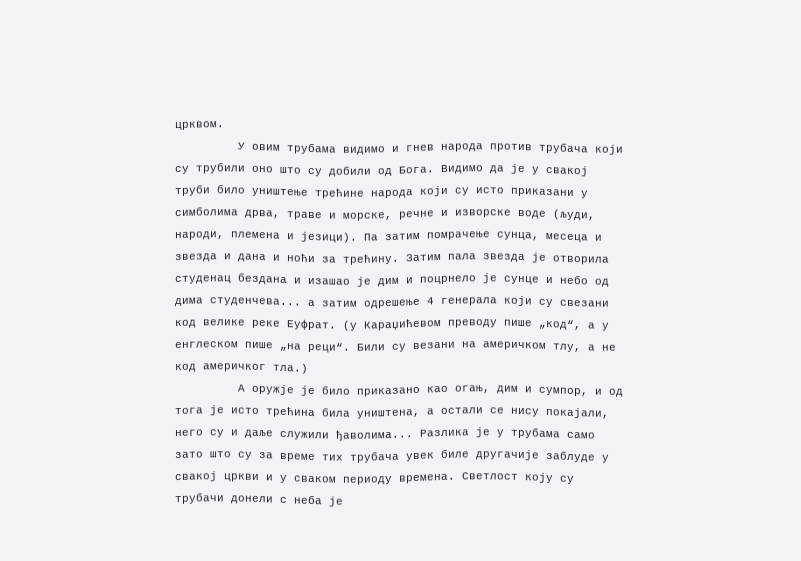црквом.
         У овим трубама видимо и гнев народа против трубача који су трубили оно што су добили од Бога. Видимо да је у свакој труби било уништење трећине народа који су исто приказани у симболима дрва, траве и морске, речне и изворске воде (људи, народи, племена и језици). Па затим помрачење сунца, месеца и звезда и дана и ноћи за трећину. Затим пала звезда је отворила студенац бездана и изашао је дим и поцрнело је сунце и небо од дима студенчева... а затим одрешење 4 генерала који су свезани код велике реке Еуфрат. (у Караџићевом преводу пише „код“, а у енглеском пише „на реци“. Били су везани на америчком тлу, а не код америчког тла.)
         А оружје је било приказано као огањ, дим и сумпор, и од тога је исто трећина била уништена, а остали се нису покајали, него су и даље служили ђаволима... Разлика је у трубама само зато што су за време тих трубача увек биле другачије заблуде у свакој цркви и у сваком периоду времена. Светлост коју су трубачи донели с неба је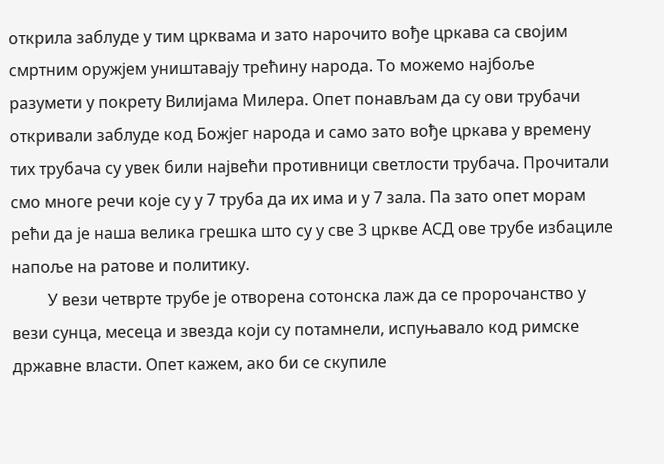открила заблуде у тим црквама и зато нарочито вође цркава са својим смртним оружјем уништавају трећину народа. То можемо најбоље разумети у покрету Вилијама Милера. Опет понављам да су ови трубачи откривали заблуде код Божјег народа и само зато вође цркава у времену тих трубача су увек били највећи противници светлости трубача. Прочитали смо многе речи које су у 7 труба да их има и у 7 зала. Па зато опет морам рећи да је наша велика грешка што су у све 3 цркве АСД ове трубе избациле напоље на ратове и политику.
         У вези четврте трубе је отворена сотонска лаж да се пророчанство у вези сунца, месеца и звезда који су потамнели, испуњавало код римске државне власти. Опет кажем, ако би се скупиле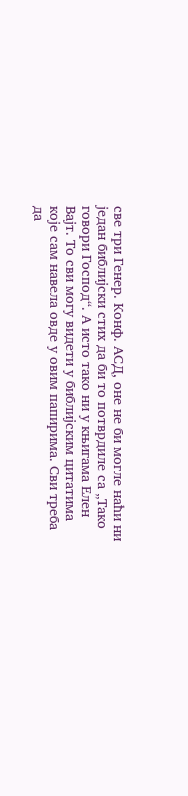све три Генер. Конф. АСД, оне не би могле наћи ни један библијски стих да би то потврдиле са „Тако говори Господ“. А исто тако ни у књигама Елен Вајт. То сви могу видети у библијским цитатима које сам навела овде у овим папирима. Сви треба да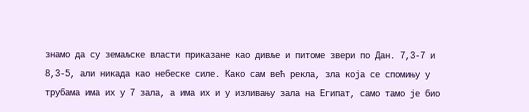знамо да су земаљске власти приказане као дивље и питоме звери по Дан. 7,3-7 и 8,3-5, али никада као небеске силе. Како сам већ рекла, зла која се спомињу у трубама има их у 7 зала, а има их и у изливању зала на Египат, само тамо је био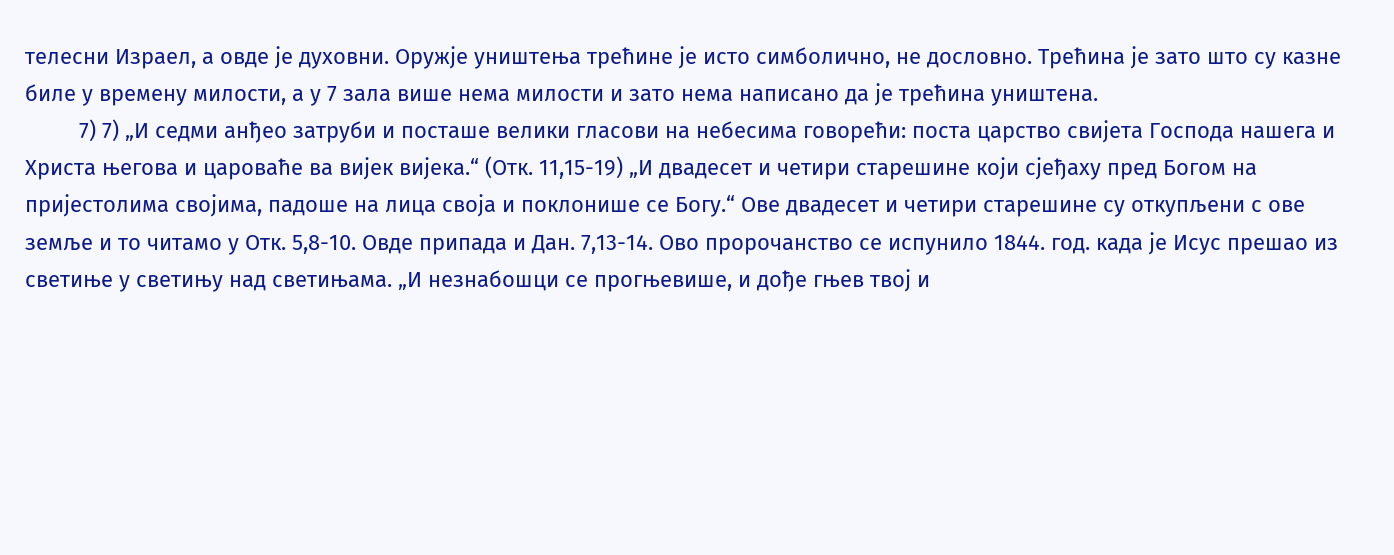телесни Израел, а овде је духовни. Оружје уништења трећине је исто симболично, не дословно. Трећина је зато што су казне биле у времену милости, а у 7 зала више нема милости и зато нема написано да је трећина уништена.
         7) 7) „И седми анђео затруби и посташе велики гласови на небесима говорећи: поста царство свијета Господа нашега и Христа његова и цароваће ва вијек вијека.“ (Отк. 11,15-19) „И двадесет и четири старешине који сјеђаху пред Богом на пријестолима својима, падоше на лица своја и поклонише се Богу.“ Ове двадесет и четири старешине су откупљени с ове земље и то читамо у Отк. 5,8-10. Овде припада и Дан. 7,13-14. Ово пророчанство се испунило 1844. год. када је Исус прешао из светиње у светињу над светињама. „И незнабошци се прогњевише, и дође гњев твој и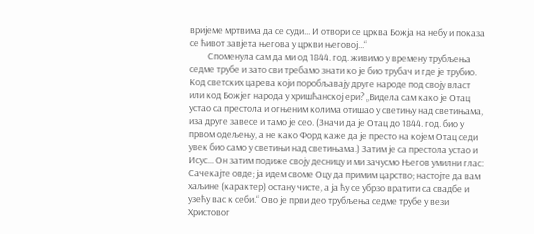вријеме мртвима да се суди... И отвори се црква Божја на небу и показа се ћивот завјета његова у цркви његовој...“
         Споменула сам да ми од 1844. год. живимо у времену трубљења седме трубе и зато сви требамо знати ко је био трубач и где је трубио. Код светских царева који поробљавају друге народе под своју власт или код Божјег народа у хришћанској ери? „Видела сам како је Отац устао са престола и огњеним колима отишао у светињу над светињама, иза друге завесе и тамо је сео. (Значи да је Отац до 1844. год. био у првом одељењу, а не како Форд каже да је престо на којем Отац седи увек био само у светињи над светињама.) Затим је са престола устао и Исус... Он затим подиже своју десницу и ми зачусмо Његов умилни глас: Сачекајте овде; ја идем своме Оцу да примим царство; настојте да вам хаљине (карактер) остану чисте, а ја ћу се убрзо вратити са свадбе и узећу вас к себи.“ Ово је први део трубљења седме трубе у вези Христовог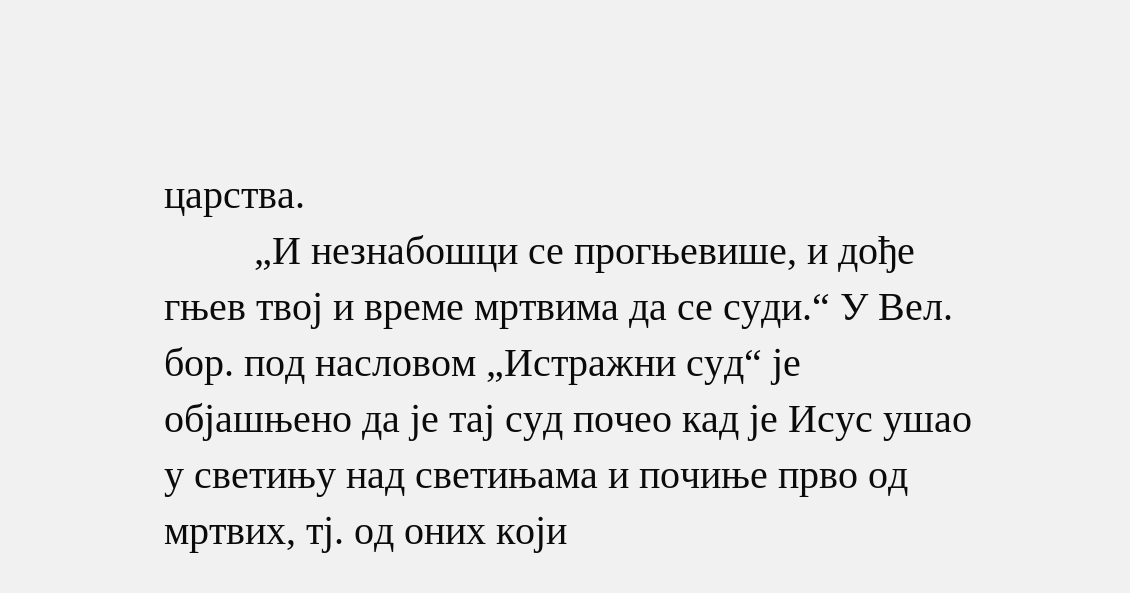царства.
         „И незнабошци се прогњевише, и дође гњев твој и време мртвима да се суди.“ У Вел. бор. под насловом „Истражни суд“ је објашњено да је тај суд почео кад је Исус ушао у светињу над светињама и почиње прво од мртвих, тј. од оних који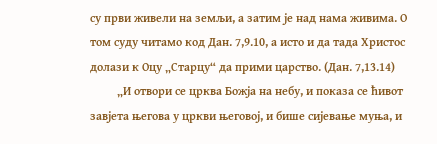су први живели на земљи, а затим је над нама живима. О том суду читамо код Дан. 7,9.10, а исто и да тада Христос долази к Оцу „Старцу“ да прими царство. (Дан. 7,13.14)
         „И отвори се црква Божја на небу, и показа се ћивот завјета његова у цркви његовој, и бише сијевање муња, и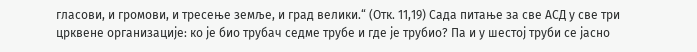гласови, и громови, и тресење земље, и град велики.“ (Отк. 11,19) Сада питање за све АСД у све три црквене организације: ко је био трубач седме трубе и где је трубио? Па и у шестој труби се јасно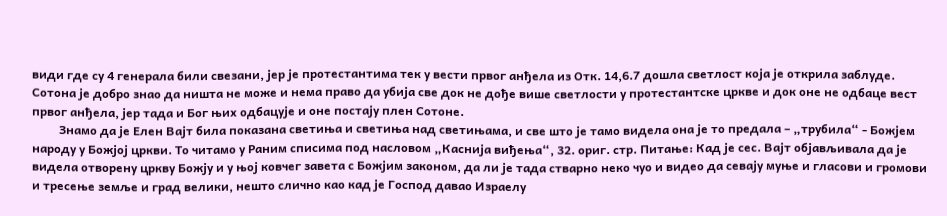види где су 4 генерала били свезани, јер је протестантима тек у вести првог анђела из Отк. 14,6.7 дошла светлост која је открила заблуде. Сотона је добро знао да ништа не може и нема право да убија све док не дође више светлости у протестантске цркве и док оне не одбаце вест првог анђела, јер тада и Бог њих одбацује и оне постају плен Сотоне.
         Знамо да је Елен Вајт била показана светиња и светиња над светињама, и све што је тамо видела она је то предала – „трубила“ - Божјем народу у Божјој цркви. То читамо у Раним списима под насловом „Каснија виђења“, 32. ориг. стр. Питање: Кад је сес. Вајт објављивала да је видела отворену цркву Божју и у њој ковчег завета с Божјим законом, да ли је тада стварно неко чуо и видео да севају муње и гласови и громови и тресење земље и град велики, нешто слично као кад је Господ давао Израелу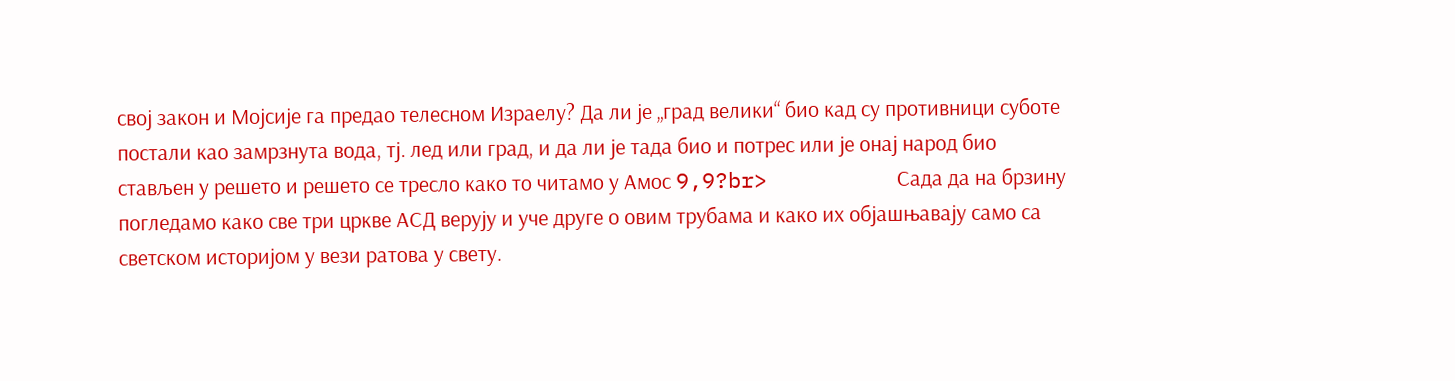свој закон и Мојсије га предао телесном Израелу? Да ли је „град велики“ био кад су противници суботе постали као замрзнута вода, тј. лед или град, и да ли је тада био и потрес или је онај народ био стављен у решето и решето се тресло како то читамо у Амос 9,9?br>          Сада да на брзину погледамо како све три цркве АСД верују и уче друге о овим трубама и како их објашњавају само са светском историјом у вези ратова у свету.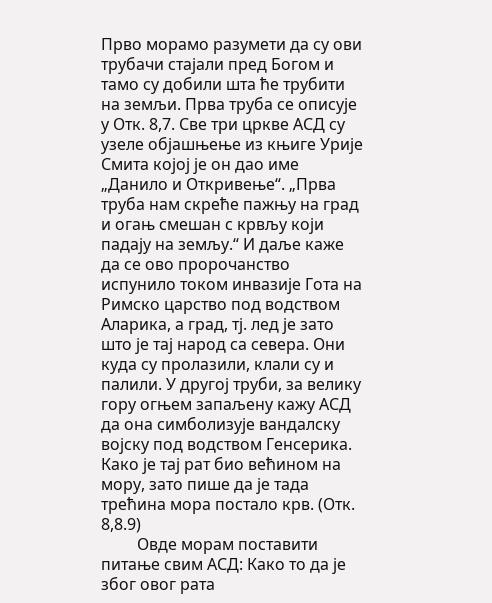Прво морамо разумети да су ови трубачи стајали пред Богом и тамо су добили шта ће трубити на земљи. Прва труба се описује у Отк. 8,7. Све три цркве АСД су узеле објашњење из књиге Урије Смита којој је он дао име „Данило и Откривење“. „Прва труба нам скреће пажњу на град и огањ смешан с крвљу који падају на земљу.“ И даље каже да се ово пророчанство испунило током инвазије Гота на Римско царство под водством Аларика, а град, тј. лед је зато што је тај народ са севера. Они куда су пролазили, клали су и палили. У другој труби, за велику гору огњем запаљену кажу АСД да она симболизује вандалску војску под водством Генсерика. Како је тај рат био већином на мору, зато пише да је тада трећина мора постало крв. (Отк. 8,8.9)
         Овде морам поставити питање свим АСД: Како то да је због овог рата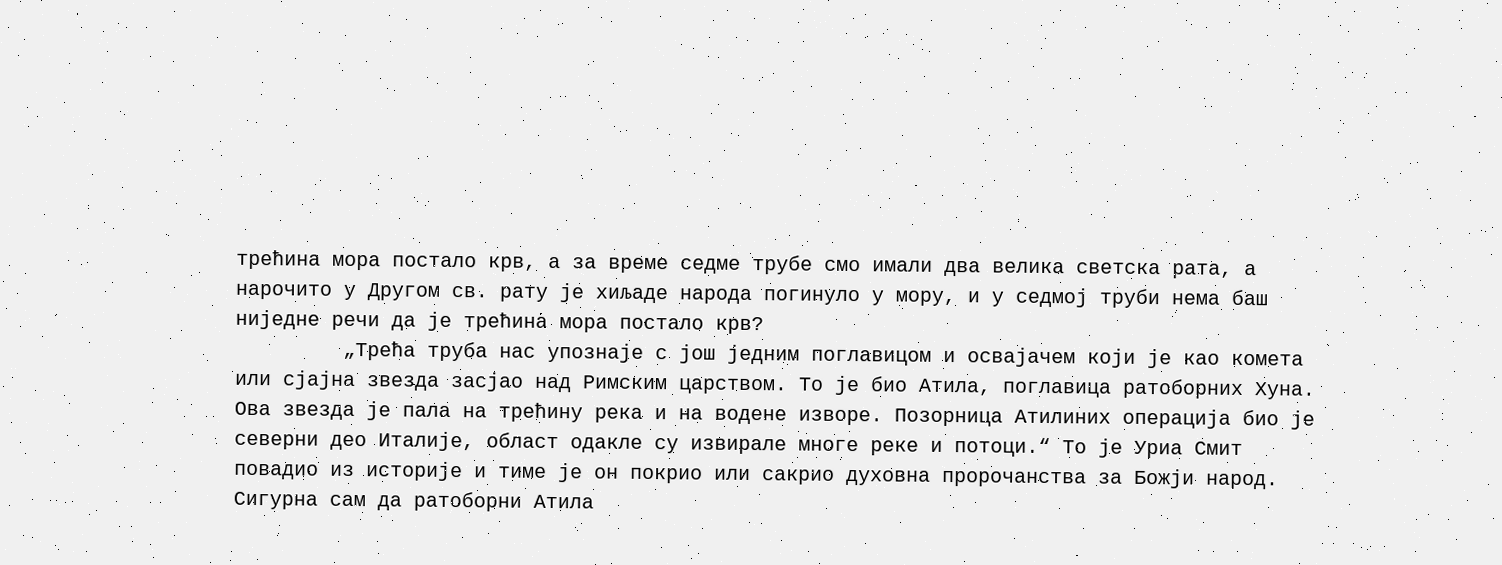трећина мора постало крв, а за време седме трубе смо имали два велика светска рата, а нарочито у Другом св. рату је хиљаде народа погинуло у мору, и у седмој труби нема баш ниједне речи да је трећина мора постало крв?
         „Трећа труба нас упознаје с још једним поглавицом и освајачем који је као комета или сјајна звезда засјао над Римским царством. То је био Атила, поглавица ратоборних Хуна. Ова звезда је пала на трећину река и на водене изворе. Позорница Атилиних операција био је северни део Италије, област одакле су извирале многе реке и потоци.“ То је Уриа Смит повадио из историје и тиме је он покрио или сакрио духовна пророчанства за Божји народ. Сигурна сам да ратоборни Атила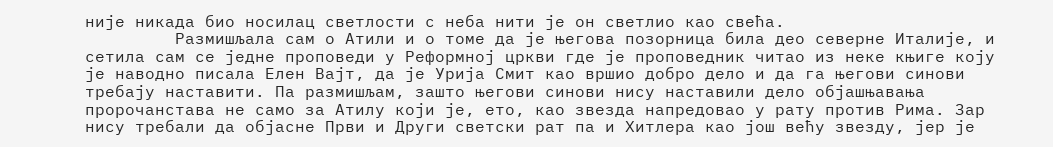није никада био носилац светлости с неба нити је он светлио као свећа.
         Размишљала сам о Атили и о томе да је његова позорница била део северне Италије, и сетила сам се једне проповеди у Реформној цркви где је проповедник читао из неке књиге коју је наводно писала Елен Вајт, да је Урија Смит као вршио добро дело и да га његови синови требају наставити. Па размишљам, зашто његови синови нису наставили дело објашњавања пророчанстава не само за Атилу који је, ето, као звезда напредовао у рату против Рима. Зар нису требали да објасне Први и Други светски рат па и Хитлера као још већу звезду, јер је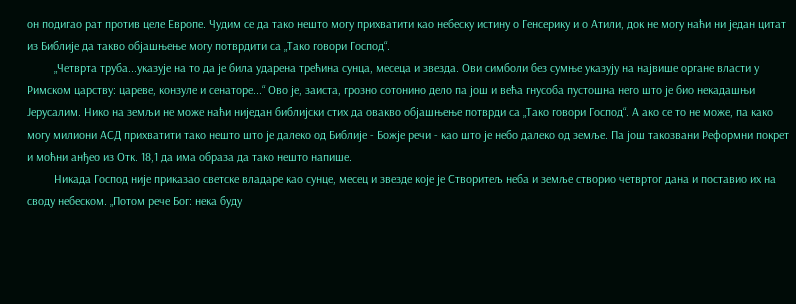он подигао рат против целе Европе. Чудим се да тако нешто могу прихватити као небеску истину о Генсерику и о Атили, док не могу наћи ни један цитат из Библије да такво објашњење могу потврдити са „Тако говори Господ“.
         „Четврта труба...указује на то да је била ударена трећина сунца, месеца и звезда. Ови симболи без сумње указују на највише органе власти у Римском царству: цареве, конзуле и сенаторе...“ Ово је, заиста, грозно сотонино дело па још и већа гнусоба пустошна него што је био некадашњи Јерусалим. Нико на земљи не може наћи ниједан библијски стих да овакво објашњење потврди са „Тако говори Господ“. А ако се то не може, па како могу милиони АСД прихватити тако нешто што је далеко од Библије - Божје речи - као што је небо далеко од земље. Па још такозвани Реформни покрет и моћни анђео из Отк. 18,1 да има образа да тако нешто напише.
         Никада Господ није приказао светске владаре као сунце, месец и звезде које је Створитељ неба и земље створио четвртог дана и поставио их на своду небеском. „Потом рече Бог: нека буду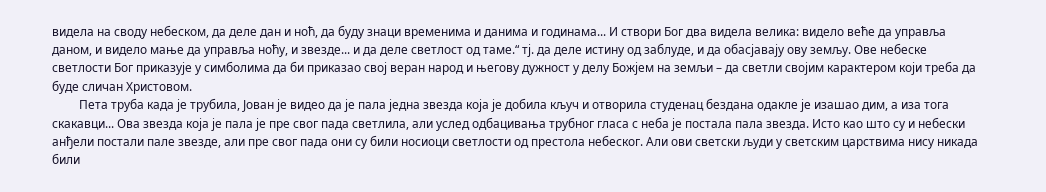видела на своду небеском, да деле дан и ноћ, да буду знаци временима и данима и годинама... И створи Бог два видела велика: видело веће да управља даном, и видело мање да управља ноћу, и звезде... и да деле светлост од таме.“ тј. да деле истину од заблуде, и да обасјавају ову земљу. Ове небеске светлости Бог приказује у симболима да би приказао свој веран народ и његову дужност у делу Божјем на земљи – да светли својим карактером који треба да буде сличан Христовом.
         Пета труба када је трубила, Јован је видео да је пала једна звезда која је добила кључ и отворила студенац бездана одакле је изашао дим, а иза тога скакавци... Ова звезда која је пала је пре свог пада светлила, али услед одбацивања трубног гласа с неба је постала пала звезда. Исто као што су и небески анђели постали пале звезде, али пре свог пада они су били носиоци светлости од престола небеског. Али ови светски људи у светским царствима нису никада били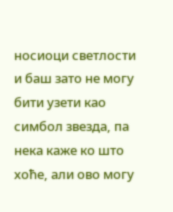носиоци светлости и баш зато не могу бити узети као симбол звезда, па нека каже ко што хоће, али ово могу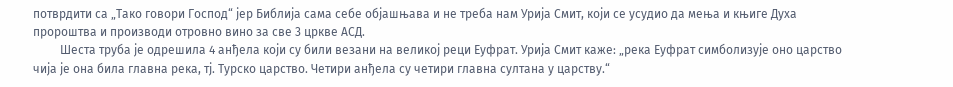потврдити са „Тако говори Господ“ јер Библија сама себе објашњава и не треба нам Урија Смит, који се усудио да мења и књиге Духа пророштва и производи отровно вино за све 3 цркве АСД.
         Шеста труба је одрешила 4 анђела који су били везани на великој реци Еуфрат. Урија Смит каже: „река Еуфрат симболизује оно царство чија је она била главна река, тј. Турско царство. Четири анђела су четири главна султана у царству.“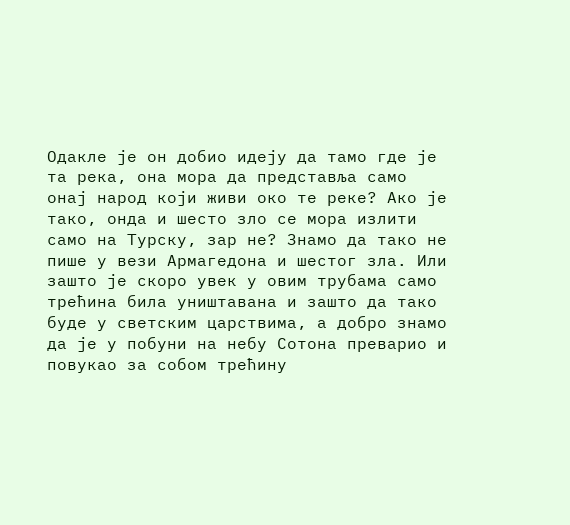Одакле је он добио идеју да тамо где је та река, она мора да представља само онај народ који живи око те реке? Ако је тако, онда и шесто зло се мора излити само на Турску, зар не? Знамо да тако не пише у вези Армагедона и шестог зла. Или зашто је скоро увек у овим трубама само трећина била уништавана и зашто да тако буде у светским царствима, а добро знамо да је у побуни на небу Сотона преварио и повукао за собом трећину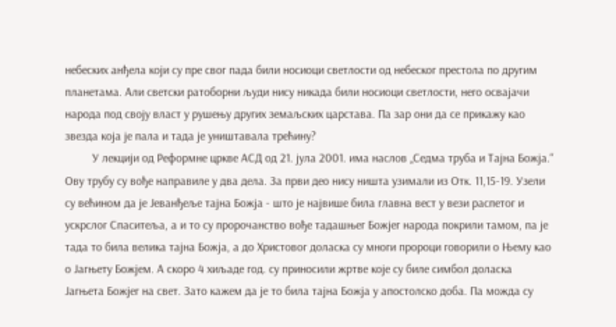небеских анђела који су пре свог пада били носиоци светлости од небеског престола по другим планетама. Али светски ратоборни људи нису никада били носиоци светлости, него освајачи народа под своју власт у рушењу других земаљских царстава. Па зар они да се прикажу као звезда која је пала и тада је уништавала трећину?
         У лекцији од Реформне цркве АСД од 21. јула 2001. има наслов „Седма труба и Тајна Божја.“ Ову трубу су вође направиле у два дела. За први део нису ништа узимали из Отк. 11,15-19. Узели су већином да је Јеванђеље тајна Божја - што је највише била главна вест у вези распетог и ускрслог Спаситеља, а и то су пророчанство вође тадашњег Божјег народа покрили тамом, па је тада то била велика тајна Божја, а до Христовог доласка су многи пророци говорили о Њему као о Јагњету Божјем. А скоро 4 хиљаде год. су приносили жртве које су биле симбол доласка Јагњета Божјег на свет. Зато кажем да је то била тајна Божја у апостолско доба. Па можда су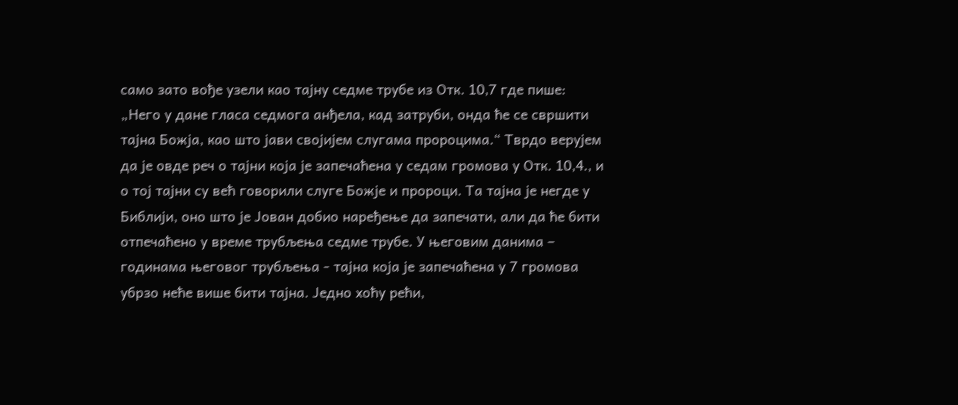само зато вође узели као тајну седме трубе из Отк. 10,7 где пише: „Него у дане гласа седмога анђела, кад затруби, онда ће се свршити тајна Божја, као што јави својијем слугама пророцима.“ Тврдо верујем да је овде реч о тајни која је запечаћена у седам громова у Отк. 10,4., и о тој тајни су већ говорили слуге Божје и пророци. Та тајна је негде у Библији, оно што је Јован добио наређење да запечати, али да ће бити отпечаћено у време трубљења седме трубе. У његовим данима – годинама његовог трубљења - тајна која је запечаћена у 7 громова убрзо неће више бити тајна. Једно хоћу рећи,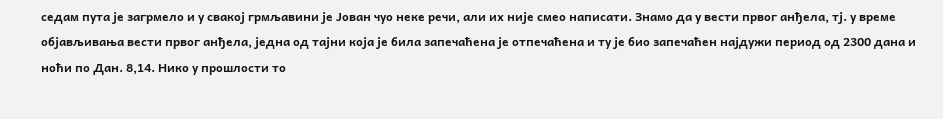седам пута је загрмело и у свакој грмљавини је Јован чуо неке речи, али их није смео написати. Знамо да у вести првог анђела, тј. у време објављивања вести првог анђела, једна од тајни која је била запечаћена је отпечаћена и ту је био запечаћен најдужи период од 2300 дана и ноћи по Дан. 8,14. Нико у прошлости то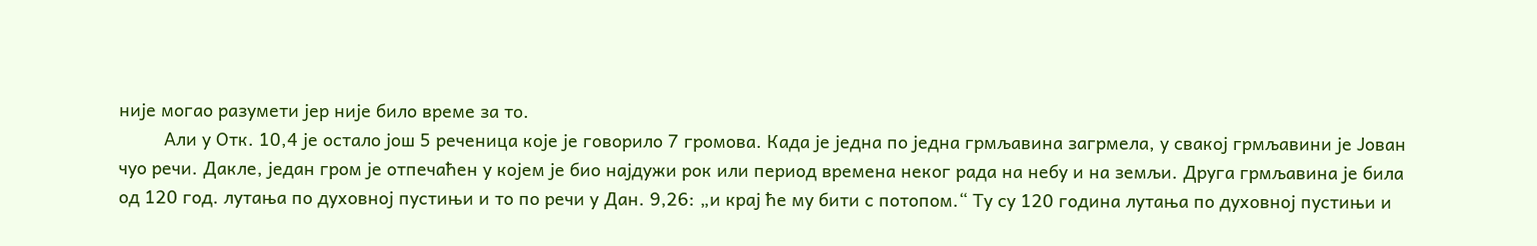није могао разумети јер није било време за то.
         Али у Отк. 10,4 је остало још 5 реченица које је говорило 7 громова. Када је једна по једна грмљавина загрмела, у свакој грмљавини је Јован чуо речи. Дакле, један гром је отпечаћен у којем је био најдужи рок или период времена неког рада на небу и на земљи. Друга грмљавина је била од 120 год. лутања по духовној пустињи и то по речи у Дан. 9,26: „и крај ће му бити с потопом.“ Ту су 120 година лутања по духовној пустињи и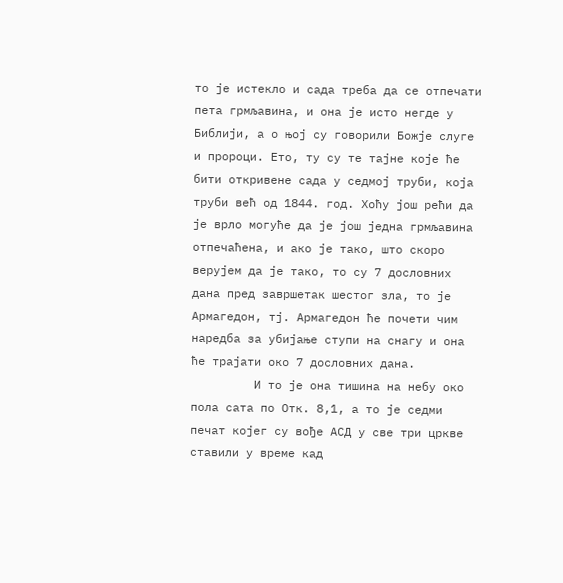то је истекло и сада треба да се отпечати пета грмљавина, и она је исто негде у Библији, а о њој су говорили Божје слуге и пророци. Ето, ту су те тајне које ће бити откривене сада у седмој труби, која труби већ од 1844. год. Хоћу још рећи да је врло могуће да је још једна грмљавина отпечаћена, и ако је тако, што скоро верујем да је тако, то су 7 дословних дана пред завршетак шестог зла, то је Армагедон, тј. Армагедон ће почети чим наредба за убијање ступи на снагу и она ће трајати око 7 дословних дана.
         И то је она тишина на небу око пола сата по Отк. 8,1, а то је седми печат којег су вође АСД у све три цркве ставили у време кад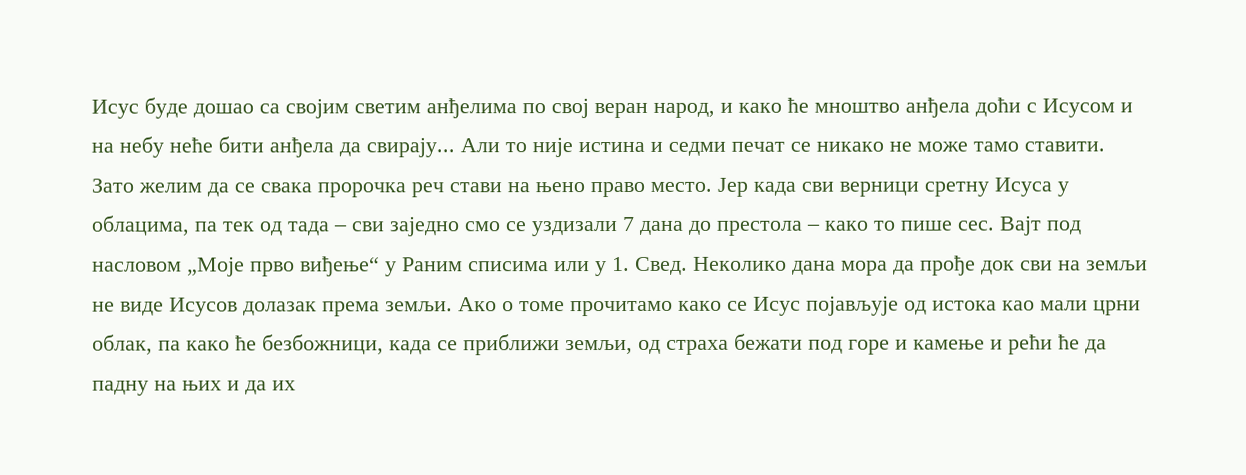Исус буде дошао са својим светим анђелима по свој веран народ, и како ће мноштво анђела доћи с Исусом и на небу неће бити анђела да свирају... Али то није истина и седми печат се никако не може тамо ставити. Зато желим да се свака пророчка реч стави на њено право место. Јер када сви верници сретну Исуса у облацима, па тек од тада – сви заједно смо се уздизали 7 дана до престола – како то пише сес. Вајт под насловом „Моје прво виђење“ у Раним списима или у 1. Свед. Неколико дана мора да прође док сви на земљи не виде Исусов долазак према земљи. Ако о томе прочитамо како се Исус појављује од истока као мали црни облак, па како ће безбожници, када се приближи земљи, од страха бежати под горе и камење и рећи ће да падну на њих и да их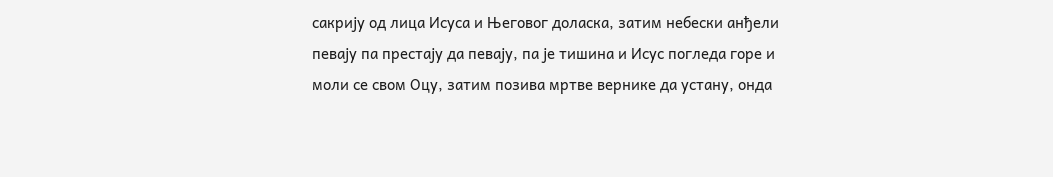сакрију од лица Исуса и Његовог доласка, затим небески анђели певају па престају да певају, па је тишина и Исус погледа горе и моли се свом Оцу, затим позива мртве вернике да устану, онда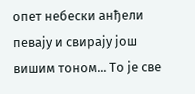опет небески анђели певају и свирају још вишим тоном... То је све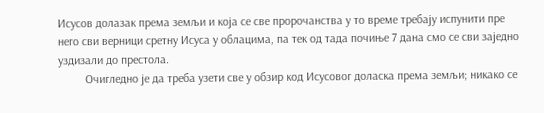Исусов долазак према земљи и која се све пророчанства у то време требају испунити пре него сви верници сретну Исуса у облацима, па тек од тада почиње 7 дана смо се сви заједно уздизали до престола.
         Очигледно је да треба узети све у обзир код Исусовог доласка према земљи; никако се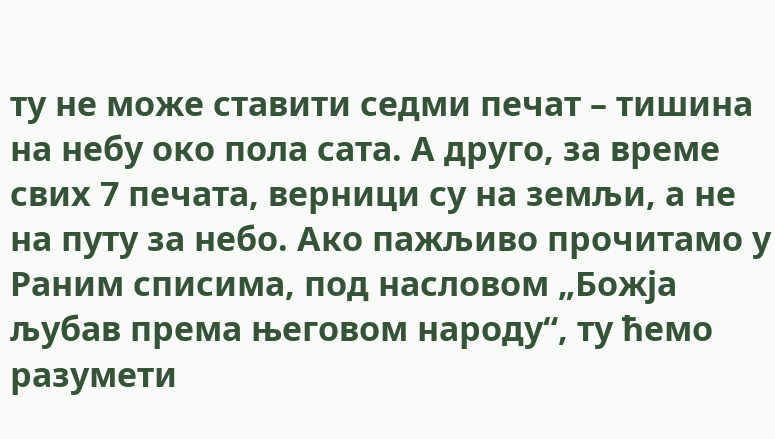ту не може ставити седми печат – тишина на небу око пола сата. А друго, за време свих 7 печата, верници су на земљи, а не на путу за небо. Ако пажљиво прочитамо у Раним списима, под насловом „Божја љубав према његовом народу“, ту ћемо разумети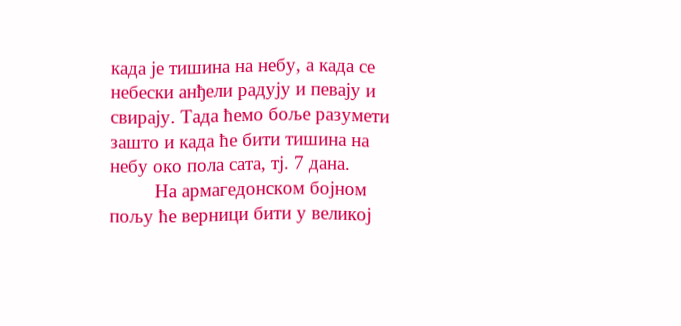када је тишина на небу, а када се небески анђели радују и певају и свирају. Тада ћемо боље разумети зашто и када ће бити тишина на небу око пола сата, тј. 7 дана.
         На армагедонском бојном пољу ће верници бити у великој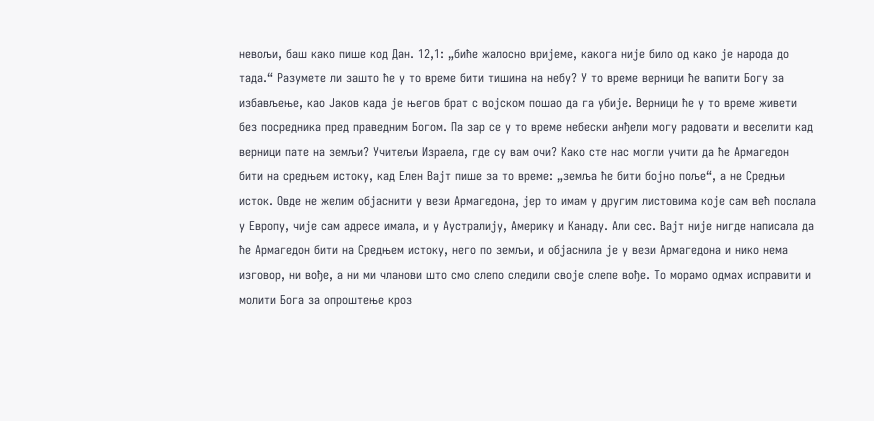невољи, баш како пише код Дан. 12,1: „биће жалосно вријеме, какога није било од како је народа до тада.“ Разумете ли зашто ће у то време бити тишина на небу? У то време верници ће вапити Богу за избављење, као Јаков када је његов брат с војском пошао да га убије. Верници ће у то време живети без посредника пред праведним Богом. Па зар се у то време небески анђели могу радовати и веселити кад верници пате на земљи? Учитељи Израела, где су вам очи? Како сте нас могли учити да ће Армагедон бити на средњем истоку, кад Елен Вајт пише за то време: „земља ће бити бојно поље“, а не Средњи исток. Овде не желим објаснити у вези Армагедона, јер то имам у другим листовима које сам већ послала у Европу, чије сам адресе имала, и у Аустралију, Америку и Канаду. Али сес. Вајт није нигде написала да ће Армагедон бити на Средњем истоку, него по земљи, и објаснила је у вези Армагедона и нико нема изговор, ни вође, а ни ми чланови што смо слепо следили своје слепе вође. То морамо одмах исправити и молити Бога за опроштење кроз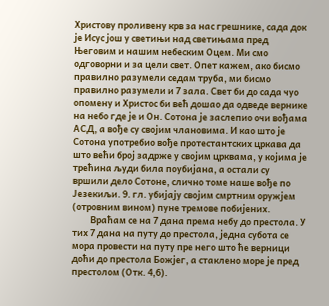Христову проливену крв за нас грешнике, сада док је Исус још у светињи над светињама пред Његовим и нашим небеским Оцем. Ми смо одговорни и за цели свет. Опет кажем, ако бисмо правилно разумели седам труба, ми бисмо правилно разумели и 7 зала. Свет би до сада чуо опомену и Христос би већ дошао да одведе вернике на небо где је и Он. Сотона је заслепио очи вођама АСД, а вође су својим члановима. И као што је Сотона употребио вође протестантских цркава да што већи број задрже у својим црквама, у којима је трећина људи била поубијана, а остали су вршили дело Сотоне, слично томе наше вође по Језекиљи. 9. гл. убијају својим смртним оружјем (отровним вином) пуне тремове побијених.
         Враћам се на 7 дана према небу до престола. У тих 7 дана на путу до престола, једна субота се мора провести на путу пре него што ће верници доћи до престола Божјег, а стаклено море је пред престолом (Отк. 4,6).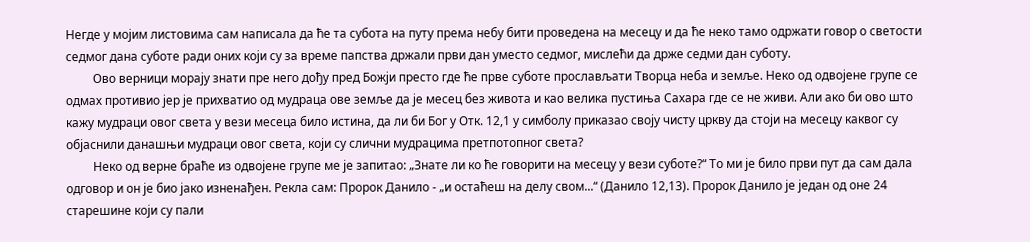Негде у мојим листовима сам написала да ће та субота на путу према небу бити проведена на месецу и да ће неко тамо одржати говор о светости седмог дана суботе ради оних који су за време папства држали први дан уместо седмог, мислећи да држе седми дан суботу.
         Ово верници морају знати пре него дођу пред Божји престо где ће прве суботе прослављати Творца неба и земље. Неко од одвојене групе се одмах противио јер је прихватио од мудраца ове земље да је месец без живота и као велика пустиња Сахара где се не живи. Али ако би ово што кажу мудраци овог света у вези месеца било истина, да ли би Бог у Отк. 12,1 у симболу приказао своју чисту цркву да стоји на месецу каквог су објаснили данашњи мудраци овог света, који су слични мудрацима претпотопног света?
         Неко од верне браће из одвојене групе ме је запитао: „Знате ли ко ће говорити на месецу у вези суботе?“ То ми је било први пут да сам дала одговор и он је био јако изненађен. Рекла сам: Пророк Данило - „и остаћеш на делу свом...“ (Данило 12,13). Пророк Данило је један од оне 24 старешине који су пали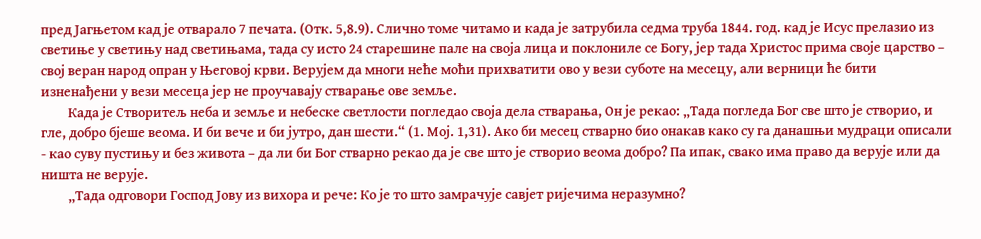пред Јагњетом кад је отварало 7 печата. (Отк. 5,8.9). Слично томе читамо и када је затрубила седма труба 1844. год. кад је Исус прелазио из светиње у светињу над светињама, тада су исто 24 старешине пале на своја лица и поклониле се Богу, јер тада Христос прима своје царство – свој веран народ опран у Његовој крви. Верујем да многи неће моћи прихватити ово у вези суботе на месецу, али верници ће бити изненађени у вези месеца јер не проучавају стварање ове земље.
         Када је Створитељ неба и земље и небеске светлости погледао своја дела стварања, Он је рекао: „Тада погледа Бог све што је створио, и гле, добро бјеше веома. И би вече и би јутро, дан шести.“ (1. Мој. 1,31). Ако би месец стварно био онакав како су га данашњи мудраци описали - као суву пустињу и без живота – да ли би Бог стварно рекао да је све што је створио веома добро? Па ипак, свако има право да верује или да ништа не верује.
         „Тада одговори Господ Јову из вихора и рече: Ко је то што замрачује савјет ријечима неразумно?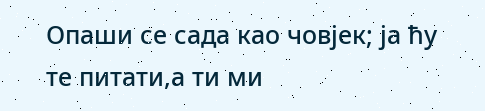Опаши се сада као човјек; ја ћу те питати,а ти ми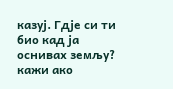казуј. Гдје си ти био кад ја оснивах земљу? кажи ако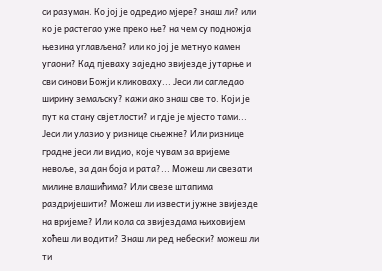си разуман. Ко јој је одредио мјере? знаш ли? или ко је растегао уже преко ње? на чем су подножја њезина углављена? или ко јој је метнуо камен угаони? Кад пјеваху заједно звијезде јутарње и сви синови Божји кликоваху... Јеси ли сагледао ширину земаљску? кажи ако знаш све то. Који је пут ка стану свјетлости? и гдје је мјесто тами... Јеси ли улазио у ризнице сњежне? Или ризнице градне јеси ли видио, које чувам за вријеме невоље, за дан боја и рата?... Можеш ли свезати милине влашићима? Или свезе штапима раздријешити? Можеш ли извести јужне звијезде на вријеме? Или кола са звијездама њиховијем хоћеш ли водити? Знаш ли ред небески? можеш ли ти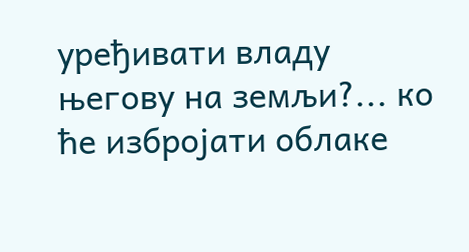уређивати владу његову на земљи?... ко ће избројати облаке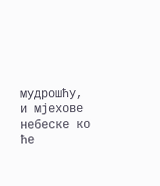мудрошћу, и мјехове небеске ко ће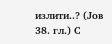излити..? (Јов 38. гл.) С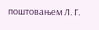поштовањем Л. Г.